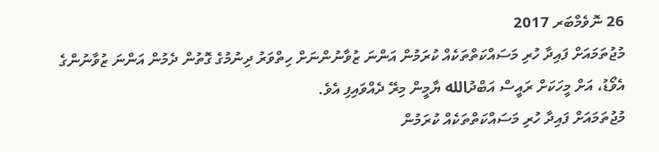26 ނޮވެމްބަރ 2017
މުޖުތަމައަށް ފައިދާ ހުރި މަސައްކަތްތަކެއް ކުރަމުން އަންނަ ޒުވާނުންނަށް ހިތްވަރު ދިނުމުގެ ގޮތުން ދެމުން އަންނަ ޒުވާނުންގެ އެވޯޑު، އަށް މީހަކަށް ރައީސް އަބްދުالله ޔާމީން މިރޭ ދެއްވައިފި އެވެ.
މުޖުތަމައަށް ފައިދާ ހުރި މަސައްކަތްތަކެއް ކުރަމުން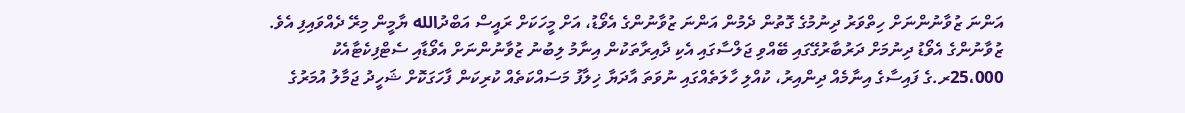އަންނަ ޒުވާނުންނަށް ހިތްވަރު ދިނުމުގެ ގޮތުން ދެމުން އަންނަ ޒުވާނުންގެ އެވޯޑު، އަށް މީހަކަށް ރައީސް އަބްދުالله ޔާމީން މިރޭ ދެއްވައިފި އެވެ.
ޒުވާނުންގެ އެވޯޑު ދިނުމަށް ދަރުބާރުގޭގައި ބޭއްވި ޖަލްސާގައި އެކި ދާއިރާތަކުން އިނާމު ލިބުނު ޒުވާނުންނަށް އެވޯޑާއި ސެޓްފިކެޓާއެކު 25،000ރ.ގެ ފައިސާގެ އިނާމެއް ދިންއިރު، ކުއްލި ހާލަތެއްގައި ނުވަތަ އާދަޔާ ޚިލާފު މަސައްކަތެއް ކުރިކަން ފާހަގަކޮށް ޝަހީދު ޖަމާލު އުމަރުގެ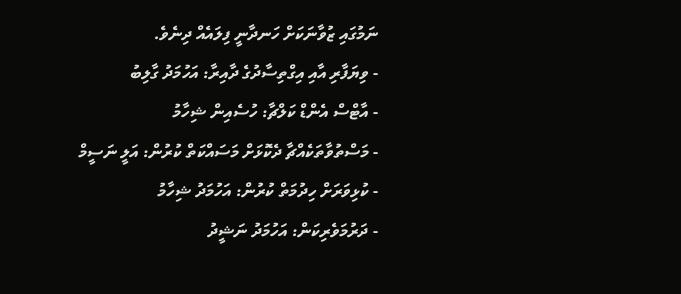ނަމުގައި ޒުވާނަކަށް ހަނދާނީ ފިލައެއް ދިނެވެ.
- ވިޔަފާރި އާއި އިގްތިސާދުގެ ދާއިރާ: އަހުމަދު ގާލިބު
- އާޓްސް އެންޑް ކަލްޗާ: ހުސެއިން ޝިހާމު
- މަސްތުވާތަކެއްޗާ ދެކޮޅަށް މަސައްކަތް ކުރުން: އަލީ ނަސީމް
- ކުޅިވަރަށް ހިދުމަތް ކުރުން: އަހުމަދު ޝިހާމު
- ދަރުމަވެރިކަން: އަހުމަދު ނަޝީދު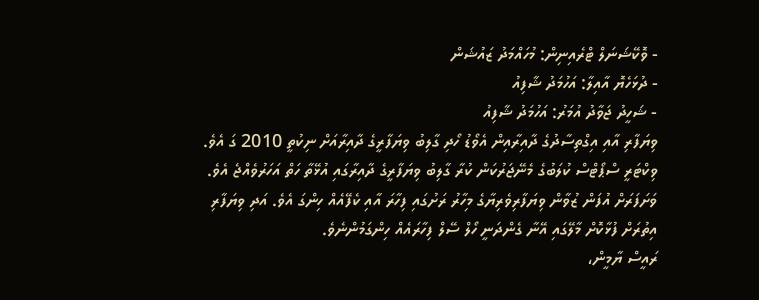- ވޮކޭޝަނަލް ޓްރެއިނިން: މުހައްމަދު ޒައުޝަން
- ދުޅަހެޔޮ އާއިލާ: އަހުމަދު ޝާފިއު
- ޝަހީދު ޖަވާދު އުމަރު: އަހުމަދު ޝާފިއު
ވިޔަފާރި އާއި އިގްތިސާދުގެ ދާއިރާއިން އެވޯޑު ހޯދި ގާލިބު ވިޔަފާރީގެ ދާއިރާއަށް ނިކުތީ 2010 ގަ އެވެ. ވިކްޓަރީ ސްޕޯޓްސް ކުލަބުގެ މެނޭޖަރުކަން ކުރާ ގާލިބު ވިޔަފާރީގެ ދާއިރާގައި އުޅޭތާ ހަތް އަހަރުވެއްޖެ އެވެ. ވަށަފަރަށް އުފަން ޒުވާން ވިޔަފާރިވެރިޔާގެ މިހާރު ރަށުގައި ފިހާރަ އާއި ކެފޭއެއް ހިންގަ އެވެ. އަދި ވިޔަފާރި އިތުރަށް ފުޅާކޮށް މާލޭގައި އޭނާ ގެންދަނީ ހޯލް ސޭލް ފިހާރައެއް ހިންގަމުންނެވެ.
ރައީސް ޔާމީން،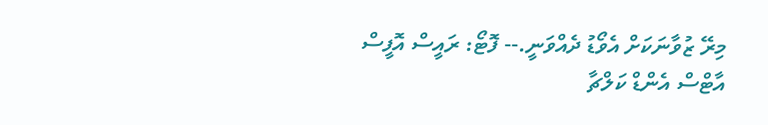މިރޭ ޒުވާނަކަށް އެވޯޑު ދެއްވަނީ.-- ފޮޓޯ: ރައީސް އޮފީސް
އާޓްސް އެންޑް ކަލްޗާ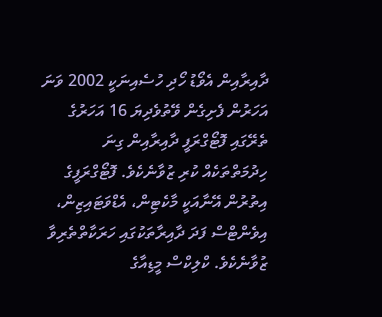ދާއިރާއިން އެވޯޑު ހޯދި ހުސެއިނަކީ 2002 ވަނަ އަހަރުން ފެށިގެން ވޭތުވެދިޔަ 16 އަހަރުގެ ތެރޭގައި ފޮޓޯގްރަފީ ދާއިރާއިން ގިނަ ހިދުމަތްތަކެއް ކުރި ޒުވާނެކެވެ. ފޮޓޯގްރަފީގެ އިތުރުން އޭނާއަކީ މާކެޓިން، އެޑްވަޓައިޒިން، އިވެންޓްސް ފަދަ ދާއިރާތަކުގައި ހަރަކާތްތެރިވާ ޒުވާނެކެވެ. ކްލިކްސް މީޑިއާގެ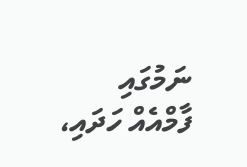ނަމުގައި ފާމްއެއް ހަދައި،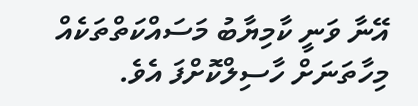އޭނާ ވަނީ ކާމިޔާބު މަސައްކަތްތަކެއް މިހާތަނަށް ހާސިލްކޮށްފަ އެވެ.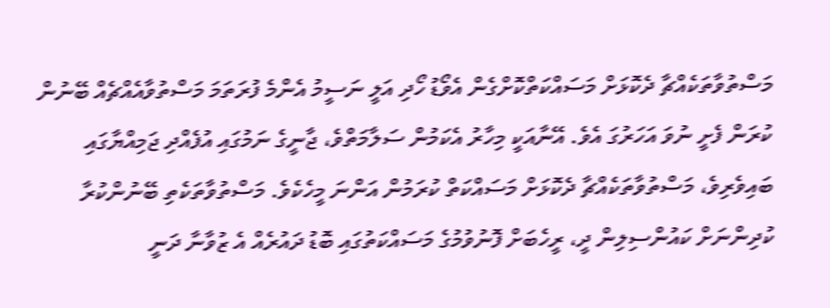މަސްތުވާތަކެއްޗާ ދެކޮޅަށް މަސައްކަތްކޮށްގެން އެވޯޑު ހޯދި އަލީ ނަސީމު އެންމެ ފުރަތަމަ މަސްތުވާއެއްޗެއް ބޭނުން ކުރަން ފެށީ ނުވަ އަހަރުގަ އެވެ. އޭނާއަކީ މިހާރު އެކަމުން ސަލާމަތްވެ، ޖާނީގެ ނަމުގައި އުފެއްދި ޖަމިއްޔާގައި ބައިވެރިވެ، މަސްތުވާތަކެއްޗާ ދެކޮޅަށް މަސައްކަތް ކުރަމުން އަންނަ މީހެކެވެ. މަސްތުވާތަކެތި ބޭނުންކުރާ ކުދިންނަށް ކައުންސިލިން ދީ، ރީހެބަށް ފޮނުވުމުގެ މަސައްކަތުގައި ބޮޑު ދައުރެއް އެ ޒުވާނާ ދަނީ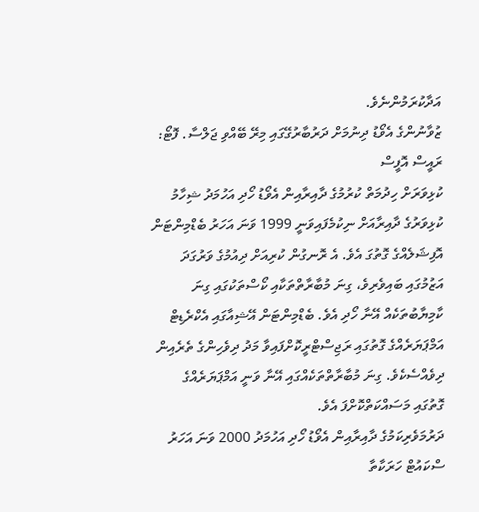އަދާކުރަމުންނެވެ.
ޒުވާނުންގެ އެވޯޑު ދިނުމަށް ދަރުބާރުގޭގައި މިރޭ ބޭއްވި ޖަލްސާ. ފޮޓޯ: ރައީސް އޮފީސް
ކުޅިވަރަށް ހިދުމަތް ކުރުމުގެ ދާއިރާއިން އެވޯޑު ހޯދި އަހުމަދު ޝިހާމު ކުޅިވަރުގެ ދާއިރާއަށް ނިކުމެފައިވަނީ 1999 ވަނަ އަހަރު ބެޑްމިންޓަން އޮފިޝަލެއްގެ ގޮތުގަ އެވެ. އެ ރޮނގުން ކުރިއަށް ދިއުމުގެ ވަރުގަދަ އަޒުމުގައި ބައިވެރިވެ، ގިނަ މުބާރާތްތަކާއި ކޯސްތަކުގައި ގިނަ ކާމިޔާބުތަކެއް އޭނާ ހޯދި އެވެ. ބެޑްމިންޓަން އޭޝިއާގައި އެކްރެޑިޓް އަމްޕަޔަރެއްގެ ގޮތުގައި ރަޖިސްޓްރީކޮށްފައިވާ މަދު ދިވެހިންގެ ތެރެއިން ދިވެއްސެކެވެ. ގިނަ މުބާރާތްތަކެއްގައި އޭނާ ވަނީ އަމްޕަޔަރެއްގެ ގޮތުގައި މަސައްކަތްކޮށްފަ އެވެ.
ދަރުމަވެރިކަމުގެ ދާއިރާއިން އެވޯޑު ހޯދި އަހުމަދު 2000 ވަނަ އަހަރު ސްކައުޓް ހަރަކާތާ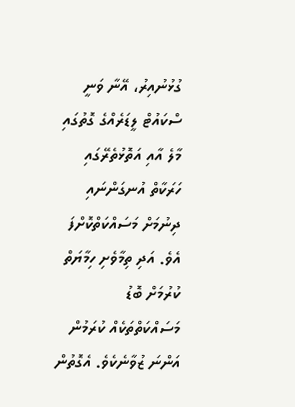ގުޅުނުއިރު، އޭނާ ވަނީ ސްކައުޓް ލީޑަރެއްގެ ގޮތުގައި މާލެ އާއި އަތޮޅުތެރޭގައި ހަރަކާތް އުނގަންނައި ދިނުމަށް މަސައްކަތްކޮށްފަ އެވެ. އަދި ތިމާވެށި ހިމާޔަތް ކުރުމަށް ބޮޑު މަސައްކަތްތަކެއް ކުރަމުން އަންނަ ޒުވާނެކެވެ. އެގޮތުން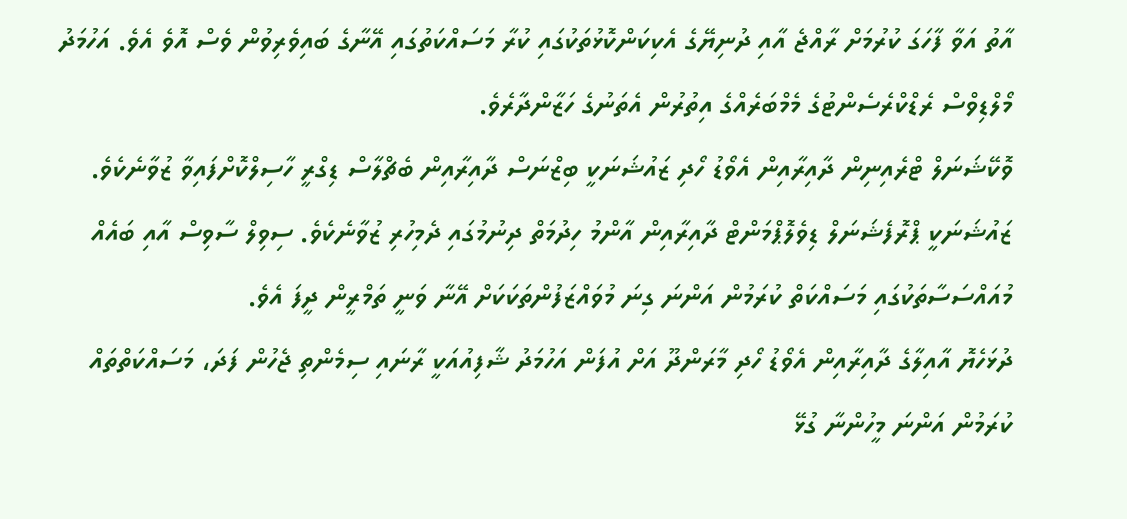އާތު އަވާ ފާހަގަ ކުރުމަށް ރާއްޖެ އާއި ދުނިޔޭގެ އެކިކަންކޮޅުތަކުގައި ކުރާ މަސައްކަތުގައި އޭނާގެ ބައިވެރިވުން ވެސް އޮވެ އެވެ. އަހުމަދު މޯލްޑިވްސް ރެޑްކްރެސެންޓުގެ މެމްބަރެއްގެ އިތުރުން އެތަނުގެ ހަޒާންދާރެވެ.
ވޮކޭޝަނަލް ޓްރެއިނިން ދާއިރާއިން އެވޯޑު ހޯދި ޒައުޝަނަކީ ބިޒްނަސް ދާއިރާއިން ބެޗްލާސް ޑިގްރީ ހާސިލްކޮށްފައިވާ ޒުވާނެކެވެ. ޒައުޝަނަކީ ޕްރޮފެޝަނަލް ޑިވެލޮޕްމަންޓް ދާއިރާއިން އާންމު ހިދުމަތް ދިނުމުގައި ދެމިހުރި ޒުވާނެކެވެ. ސިވިލް ސާވިސް އާއި ބައެއް މުއައްސަސާތަކުގައި މަސައްކަތް ކުރަމުން އަންނަ ގިނަ މުވައްޒަފުންތަކަކަށް އޭނާ ވަނީ ތަމްރީން ދީފަ އެވެ.
ދުޅަހެޔޮ އާއިލާގެ ދާއިރާއިން އެވޯޑު ހޯދި މާރަންދޫ އަށް އުފަން އަހުމަދު ޝާފިއުއަކީ ރާނައި ސިމެންތި ޖެހުން ފަދަ، މަސައްކަތްތައް ކުރަމުން އަންނަ މީހުންނާ ގުޅޭ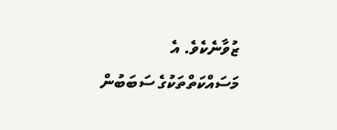ޒުވާނެކެވެ. އެ މަސައްކަތްތަކުގެ ސަބަބުން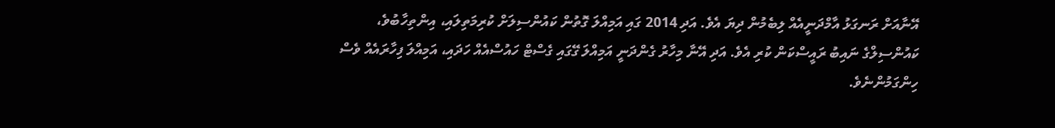އޭނާއަށް ރަނގަޅު އާމްދަނީއެއް ލިބެމުން ދިޔަ އެވެ. އަދި 2014 ގައި އަމިއްލަ ގޮތުން ކައުންސިލަށް ކުރިމަތިލައި، އިންތިހާބުވެ، ކައުންސިލްގެ ނައިބު ރައީސްކަން ކުރި އެވެ. އަދި އޭނާ މިހާރު ގެންދަނީ އަމިއްލަ ގޭގައި ގެސްޓް ހައުސްއެއް ހަދައި، އަމިއްލަ ފިހާރައެއް ވެސް ހިންގަމުންނެވެ.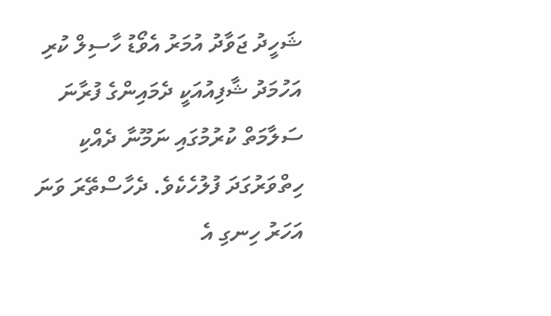ޝަހީދު ޖަވާދު އުމަރު އެވޯޑު ހާސިލް ކުރި އަހުމަދު ޝާފިއުއަކީ ދެމައިންގެ ފުރާނަ ސަލާމަތް ކުރުމުގައި ނަމޫނާ ދެއްކި ހިތްވަރުގަދަ ފުލުހެކެވެ. ދެހާސްތޭރަ ވަނަ އަހަރު ހިނގި އެ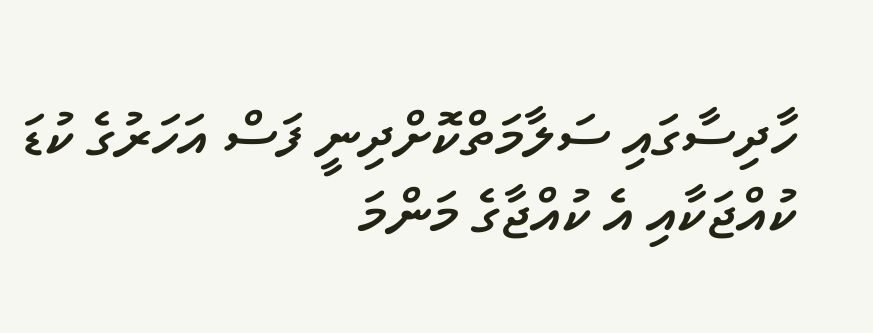ހާދިސާގައި ސަލާމަތްކޮށްދިނީ ފަސް އަހަރުގެ ކުޑަ ކުއްޖަކާއި އެ ކުއްޖާގެ މަންމަ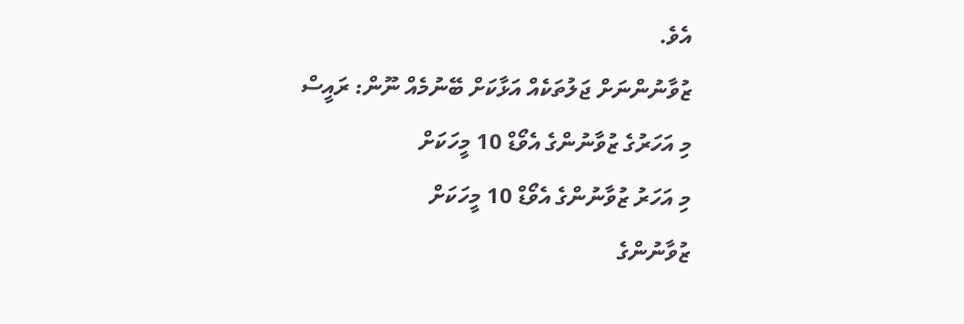އެވެ.
ޒުވާނުންނަށް ޖަލުތަކެއް އަޅާކަށް ބޭނުމެއް ނޫން: ރައީސް
މި އަހަރުގެ ޒުވާނުންގެ އެވޯޑް 10 މީހަކަށް
މި އަހަރު ޒުވާނުންގެ އެވޯޑް 10 މީހަކަށް
ޒުވާނުންގެ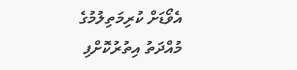އެވޯޑަށް ކުރިމަތިލުމުގެ މުއްދަތު އިތުރުކޮށްފި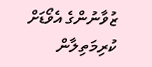ޒުވާނުންގެ އެވޯޑަށް ކުރިމަތިލާން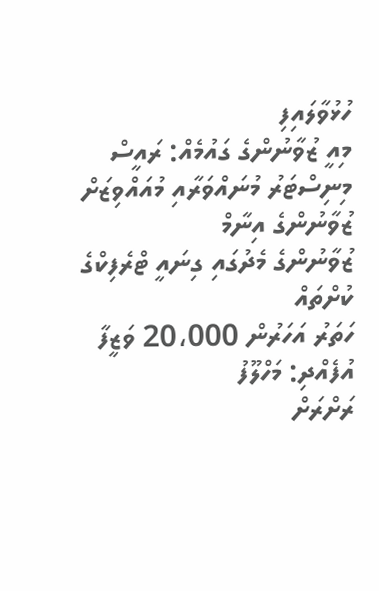ހުޅުވާލައިފި
މިއީ ޒުވާނުންގެ ގައުމެއް: ރައީސް
މިނިސްޓަރު މުނައްވަރާއި މުއައްވިޒަށް ޒުވާނުންގެ އިނާމް
ޒުވާނުންގެ މެދުގައި ގިނައީ ޓްރެފިކްގެ ކުށްތައް
ހަތަރު އަހަރުން 20،000 ވަޒީފާ އުފެއްދި: މަހްލޫފު
ރަށްރަށް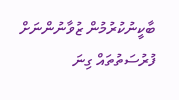ބާކީނުކުރުމުން ޒުވާނުންނަށް ފުރުސަތުތައް ގިނަ